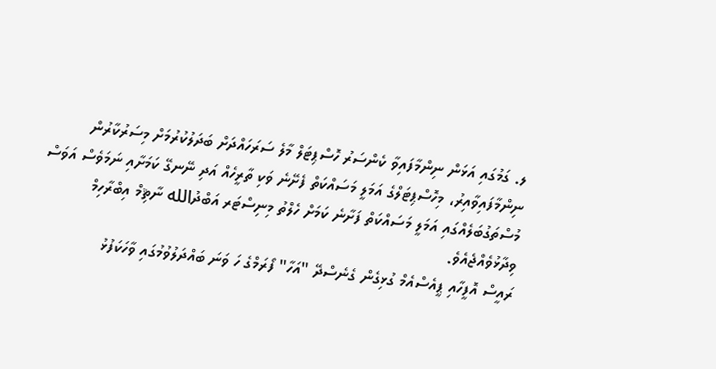ލ. ގަމުގައި އަޅަން ނިންމާފައިވާ ކެންސަރު ހޮސްޕިޓަލް މާލެ ސަރަހައްދަށް ބަދަލުކުރުމަށް މިސަރުކާރުން ނިންމާފައިވާއިރު، މިހޮސްޕިޓަލްގެ އަމަލީ މަސައްކަތް ފެށޭނެ ވަކި ތާރީހެއް އަދި ނޭނގޭ ކަމަށާއި ނަމަވެސް އަވަސް މުސްތަގުބަލެއްގައި އަމަލީ މަސައްކަތް ފަށާނެ ކަމަށް ހެލްތު މިނިސްޓަރ އަބްދުالله ނާޘިމް އިބްރާހިމް ވިދާޅުވެއްޖެއެވެ.
ރައީސް އޮފީހާއި ޕީއެސްއެމް ގުޅިގެން ގެނެސްދޭ "އަހާ" ފޯރަމްގެ ހަ ވަނަ ބައްދަލުވުމުގައި ވާހަކަފުޅު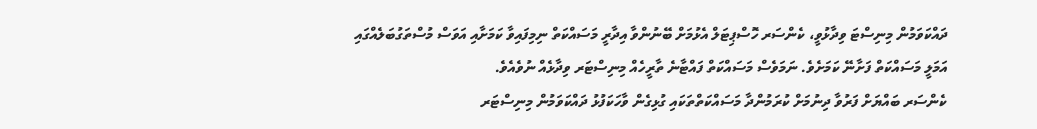ދައްކަވަމުން މިނިސްޓަ ވިދާޅުވީ، ކެންސަރ ހޮސްޕިޓަލް އެޅުމަށް ބޭނުންވާ އިދާރީ މަސައްކަތް ނިމިފައިވާ ކަމަށާއި އަވަސް މުސްތަގުބަލެއްގައި އަމަލީ މަސައްކަތް ފަށާނޭ ކަމަށެވެ. ނަމަވެސް މަސައްކަތް ފައްޓާނެ ތާރީހެއް މިނިސްޓަރ ވިދާޅެއް ނުވެއެވެ.
ކެންސަރ ބައްޔަށް ފަރުވާ ދިނުމަށް ކުރަމުންދާ މަސައްކަތްތަކައި ގުޅިގެން ވާހަކަފުޅު ދައްކަވަމުން މިނިސްޓަރ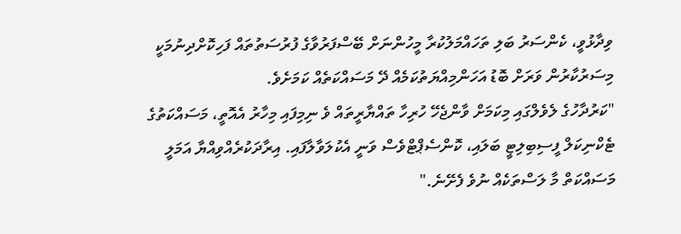ވިދާޅުވީ، ކެންސަރު ބަލި ތަހައްމަލުކުރާ މީހުންނަށް ބޭސްފަރުވާގެ ފުރުސަތުތައް ފަހިކޮށްދިނުމަކީ މިސަރުކާރުން ވަރަށް ބޮޑު އަހަންމިއްޔަތުކަމެއް ދޭ މަސައްކަތެއް ކަމަށެވެ.
"ކަރުދާހުގެ ލެވެލްގައި މިކަމަށް ވާންޖެހޭ ހުރިހާ ތައްޔާރީތައް ވެ ނިމިފައި މިހާރު އެއޮތީ، މަސައްކަތުގެ ޓެކްނިކަލް ފީސިބިލިޓީ ބަލައި، ކޮންސެޕްޓްވެސް ވަނީ އެކުލަވާލާފައި. އިރާދަކުރެއްވިއްޔާ އަމަލީ މަސައްކަތް މާ ލަސްތަކެއް ނުވެ ފެށޭނެ."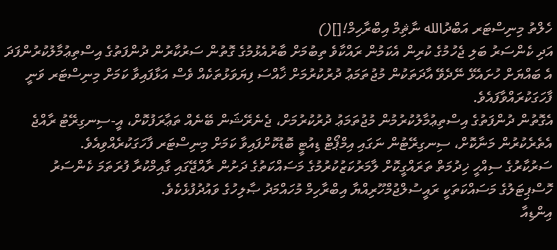ހެލްތު މިނިސްޓަރ އަބްދުالله ނާޘިމް އިބްރާހިމް![]()
އަދި ކެންސަރު ބަލި ޖެހުމުގެ ކުރިން އެކަމުން ރައްކާވެ ތިބުމަށް ބާރުއެޅުމުގެ ގޮތުން ސަރުކާރުން ދުންފަތުގެ އިސްތިޢުމާލުކުރުންފަދަ އެ ބައްޔަށް ހުށައެޅޭ ނޭދެވޭ އާދަތަކުން މުޖުތަމަޢު ދުރުކުރުމަށް ޚާއްސަ ފިޔަވަޅުތަކެއް ވެސް އަޅާފައިވާ ކަމަށް މިނިސްޓަރ ވަނީ ފާހަގަކުރައްވާފައެވެ.
އެގޮތުން ދުންފަތުގެ އިސްތިޢުމާލުކުރުމުން މުޖުތަމަޢު ދުރުކުރުމަށް، ޖެނެރޭޝަން ބޭނެއް ތަޢާރަފުކޮށް، އީ-ސިނގިރޭޓު ރާއްޖެ އެތެރެކުރުން މަނާކޮށް، ސިނގިރޭޓުން ނަގައި އިމްޕޯޓް ޑިއުޓީ ބޮޑުކޮށްފައިވާ ކަމަށް މިނިސްޓަރ ފާހަގަކުރެއްވިއެވެ.
ސަރުކާރުގެ ސިއްހީ ޚިދުމަތް ތަރައްގީކޮށް ލާމަރުކަޒުކުރުމުގެ މަސައްކަތުގެ ދަށުން ރާއްޖޭގައި ގާއިމްކުރާ ފުރަތަމަ ކެންސަރު ހޮސްޕިޓަލުގެ މަސައްކަތަކީ ރައީސުލްޖުމްހޫރިއްޔާ އިބްރާހިމް މުހައްމަދު ޞާލިހުގެ ވައުދުފުޅެކެވެ.
އިންޑިއާ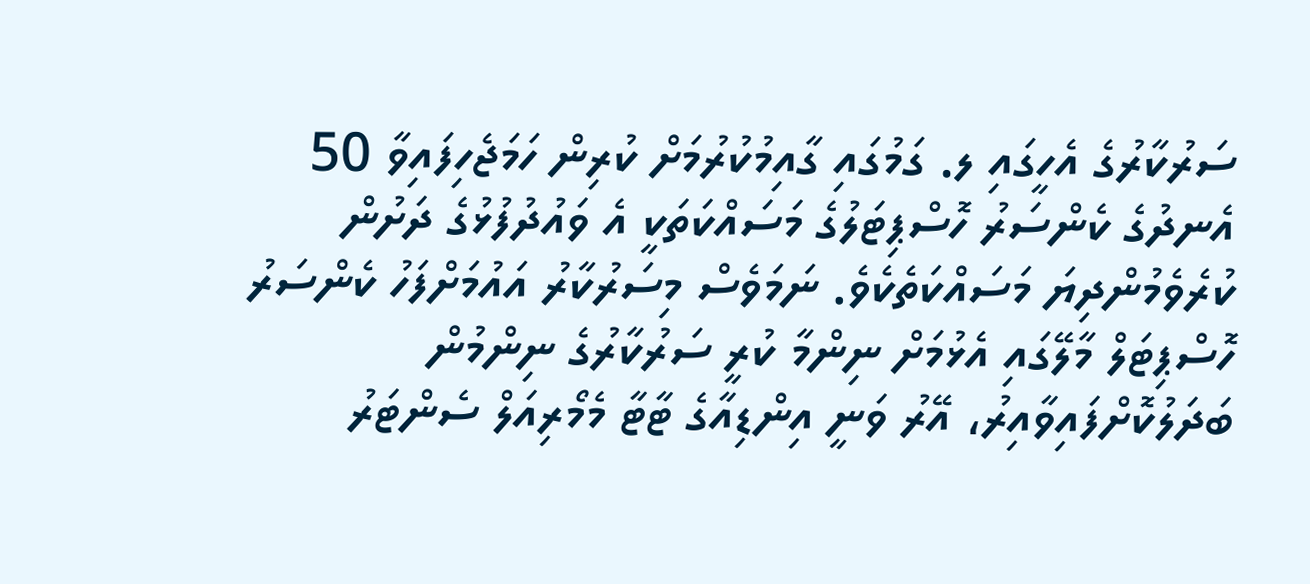ސަރުކާރުގެ އެހީގައި ލ. ގަމުގައި ގާއިމުކުރުމަށް ކުރިން ހަމަޖެހިފައިވާ 50 އެނދުގެ ކެންސަރު ހޮސްޕިޓަލުގެ މަސައްކަތަކީ އެ ވައުދުފުޅުގެ ދަށުން ކުރެވެމުންދިޔަ މަސައްކަތެކެވެ. ނަމަވެސް މިސަރުކާރު އައުމަށްފަހު ކެންސަރު ހޮސްޕިޓަލް މާލޭގައި އެޅުމަށް ނިންމާ ކުރީ ސަރުކާރުގެ ނިންމުން ބަދަލުކޮށްފައިވާއިރު، އޭރު ވަނީ އިންޑިއާގެ ޓާޓާ މެމޯރިއަލް ސެންޓަރު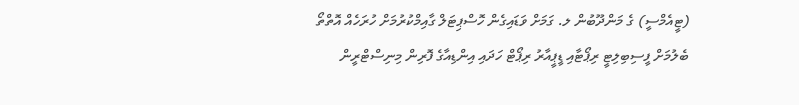(ޓީއެމްސީ) ގެ މަންދޫބުން ލ. ގަމަށް ވަޑައިގެން ހޮސްޕިޓަލް ގާއިމްކުރުމަށް ހުރަހެއް އޮތްތޯ ބެލުމަށް ފީސިބިލިޓީ ރިޕޯޓާއި ޑީޕީއާރު ރިޕޯޓް ހަދައި އިންޑިއާގެ ފޮރިން މިނިސްޓްރީން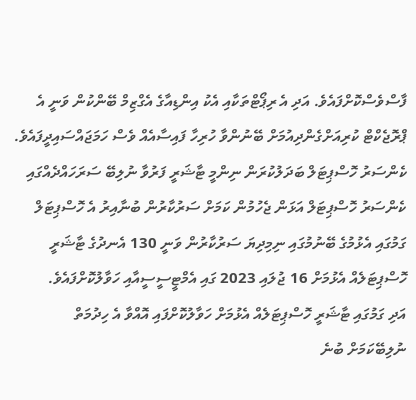ފާސްވެސްކޮށްފައެވެ. އަދި އެ ރިޕޯޓްތަކާއި އެކު އިންޑިއާގެ އެގްޒިމް ބޭންކުން ވަނީ އެ ޕްރޮޖެކްޓް ކުރިއަށްގެންދިއުމަށް ބޭނުންވާ ހުރިހާ ފައިސާއެއް ވެސް ހަމަޖައްސައިދީފައެވެ.
ކެންސަރު ހޮސްޕިޓަލް ބަދަލުކުރަން ނިންމީ ޓާޝަރީ ފަރުވާ ނުލިބޭ ސަރަހައްދެއްގައި ކެންސަރު ހޮސްޕިޓަލް އަޅަން ޖެހުމުން ކަމަށް ސަރުކާރުން ބުނާއިރު އެ ހޮސްޕިޓަލް ގަމުގައި އެޅުމުގެ ބޭނުމުގައި ނިމިދިޔަ ސަރުކާރުން ވަނީ 130 އެނދުގެ ޓާޝަރީ ހޮސްޕިޓަލެއް އެޅުމަށް 16 ޖުލައި 2023 ގައި އެމްޓީސީސީއާއި ހަވާލުކޮށްފައެވެ.
އަދި ގަމުގައި ޓާޝަރީ ހޮސްޕިޓަލެއް އެޅުމަށް ހަވާލުކޮށްފައި އޮއްވާ އެ ހިދުމަތް ނުލިބޭކަމަށް ބުނެ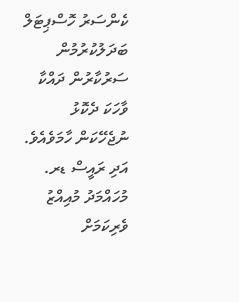ކެންސަރު ހޮސްޕިޓަލް ބަދަލުކުރުމުން ސަރުކާރުން ދައްކާ ވާހަކަ ދެކޮޅު ނުޖެހޭކަން ހާމަވެއެވެ.
އަދި ރައީސް ޑރ. މުހައްމަދު މުއިއްޒު ވެރިކަމަށް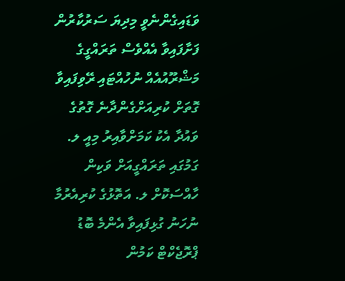ވަޑައިގެންނެވީ މިދިޔަ ސަރުކާރުން ފަށާފައިވާ އެއްވެސް ތަރައްގީގެ މަޝްރޫއުއެއް ނުހުއްޓައި ރޭވިފައިވާ ގޮތަށް ކުރިއަށްގެންދާނެ ގޮތުގެ ވައުދާ އެކު ކަމަށްވާއިރު މިއީ ލ. ގަމުގައި ތަރައްގީއަށް ވަކިން ހާއްސަކޮށް ލ. އަތޮޅުގެ ކުރިއެރުމާ ނުހަނު ގުޅިފައިވާ އެންމެ ބޮޑު ޕްރޮޖެކްޓް ކަމުން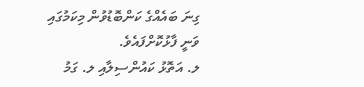ގިނަ ބައެއްގެ ކަންބޮޑުވުން މިކަމުގައި ވަނީ ފާޅުކޮށްފައެވެ.
ލ. އަތޮޅު ކައުންސިލާއި ލ. ގަމު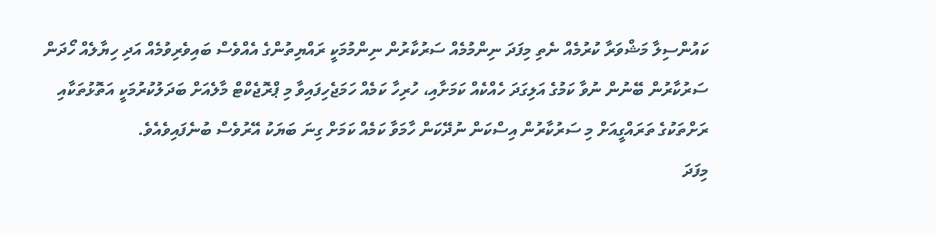ކައުންސިލާ މަޝްވަރާ ކުރުމެއް ނެތި މިފަދަ ނިންމުމެއް ސަރުކާރުން ނިންމުމަކީ ރައްޔިތުންގެ އެއްވެސް ބައިވެރިވުމެއް އަދި ހިޔާލެއް ހޯދަން ސަރުކާރުން ބޭނުން ނުވާ ކަމުގެ އަލިގަދަ ހެއްކެއް ކަމަށާއި، ހުރިހާ ކަމެއް ހަމަޖެހިފައިވާ މި ޕްރޮޖެކްޓް މާލެއަށް ބަދަލުކުރުމަކީ އަތޮޅުތަކާއި ރަށްތަކުގެ ތަރައްގީއަށް މި ސަރުކާރުން އިސްކަން ނުދޭކަން ހާމަވާ ކަމެއް ކަމަށް ގިނަ ބަޔަކު އޭރުވެސް ބުނެފައިވެއެވެ.
މިފަދަ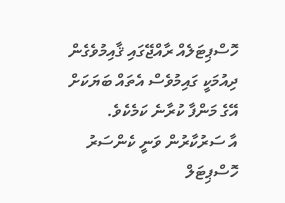ހޮސްޕިޓަލެއް ރާއްޖޭގައި ޤާއިމުވެގެން ދިއުމަކީ ގައިމުވެސް އެތައް ބަޔަކަށް އޭގެ މަންފާ ކުރާނެ ކަމެކެވެ.
އާ ސަރުކާރުން ވަނީ ކެންސަރު ހޮސްޕިޓަލް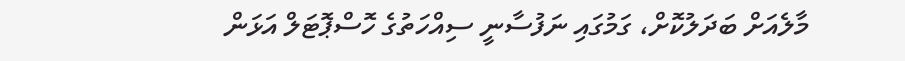މާލެއަށް ބަދަލުކޮށް، ގަމުގައި ނަފުސާނީ ސިއްހަތުގެ ހޮސްޕޮޓަލް އަޅަން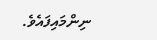ނިންމައިފައެވެ.